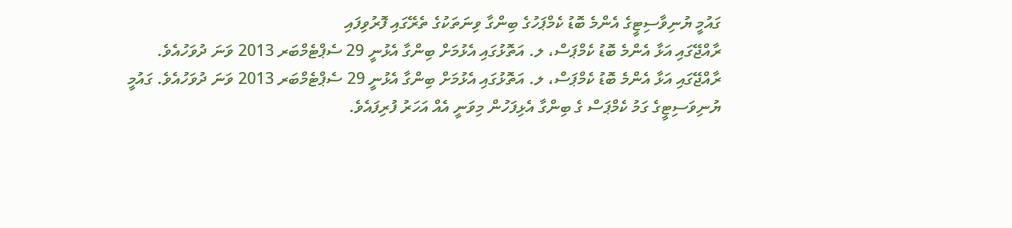ގައުމީ ޔުނިވާސިޓީގެ އެންމެ ބޮޑު ކެމްޕަހުގެ ބިންގާ ވިނަތަކުގެ ތެރޭގައި ފޮރުވިފައި
ރާއްޖޭގައި އަޅާ އެންމެ ބޮޑު ކެމްޕަސް، ލ. އަތޮޅުގައި އެޅުމަށް ބިންގާ އެޅުނީ 29 ސެޕްޓެމްބަރ 2013 ވަނަ ދުވަހުއެވެ.
ރާއްޖޭގައި އަޅާ އެންމެ ބޮޑު ކެމްޕަސް، ލ. އަތޮޅުގައި އެޅުމަށް ބިންގާ އެޅުނީ 29 ސެޕްޓެމްބަރ 2013 ވަނަ ދުވަހުއެވެ. ގައުމީ ޔުނިވަސިޓީގެ ގަމު ކެމްޕަސް ގެ ބިންގާ އެޅިފަހުން މިވަނީ އެއް އަހަރު ފުރިފައެވެ.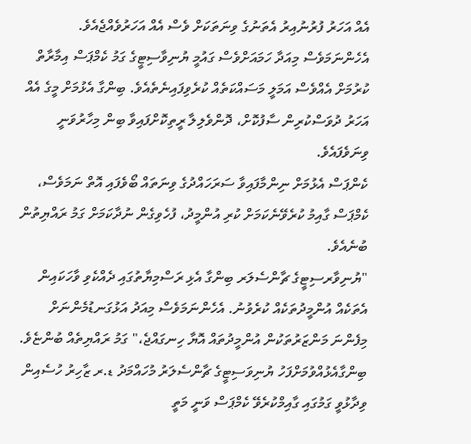އެއް އަހަރު ފުރުނުއިރު އެތަނުގެ ވިނަތަކަށް ވެސް އެއް އަހަރުވެއްޖެއެވެ.
އެހެންނަމަވެސް މިއަދާ ހަމައަށްވެސް ގައުމީ ޔުނިވާސިޓީގެ ގަމު ކެމްޕަސް އިމާރާތް ކުރުމަށް އެއްވެސް އަމަލީ މަސައްކަތެއް ކުރެވިފައިނެތެއެވެ. ބިންގާ އެޅުމަށް މީގެ އެއް އަހަރު ދުވަސްކުރިން ސާފުކޮށް، ދޮންވެލިލާ ރީތިކޮށްފައިވާ ބިން މިހާރުވަނީ ވިނަވެފައެވެ.
ކެންޕަސް އެޅުމަށް ނިންމާފައިވާ ސަރަހައްދުގެ ވިނަތައް ބޯވެފައި އޮތް ނަމަވެސް، ކެމްޕަސް ގާއިމު ކުރެވޭނެކަމަށް ކުރި އުންމީދު، ފުހެވިގެން ނުދާކަމަށް ގަމު ރައްޔިތުން ބުނެއެވެ.
"ޔުނިވާރސިޓީގެ ޗާންސެލަރ ބިންގާ އެޅި ރަސްމިޔާތުގައި ދެއްކެވި ވާހަކައިން އެތަކެއް އުންމީދުތަކެއް ކުރެވުނު. އެހެންނަމަވެސް މިއަދު އަޅުގަނޑުމެންނަށް މިފެންނަ މަންޒަރުތަކުން އުންމީދުތައް އޮޔާ ހިނގައްޖެ،" ގަމު ރައްޔިތެއް ބުންޏެވެ.
ބިންގާއެޅުއްވުމަށްފަހު ޔުނިވަސިޓީގެ ޗާންސެލަރު މުހައްމަދު ޑ.ރ ޒާހިރު ހުސެއިން ވިދާޅުވީ ގަމުގައި ގާއިމްކުރެވޭ ކެމްޕަސް ވަނީ މަތީ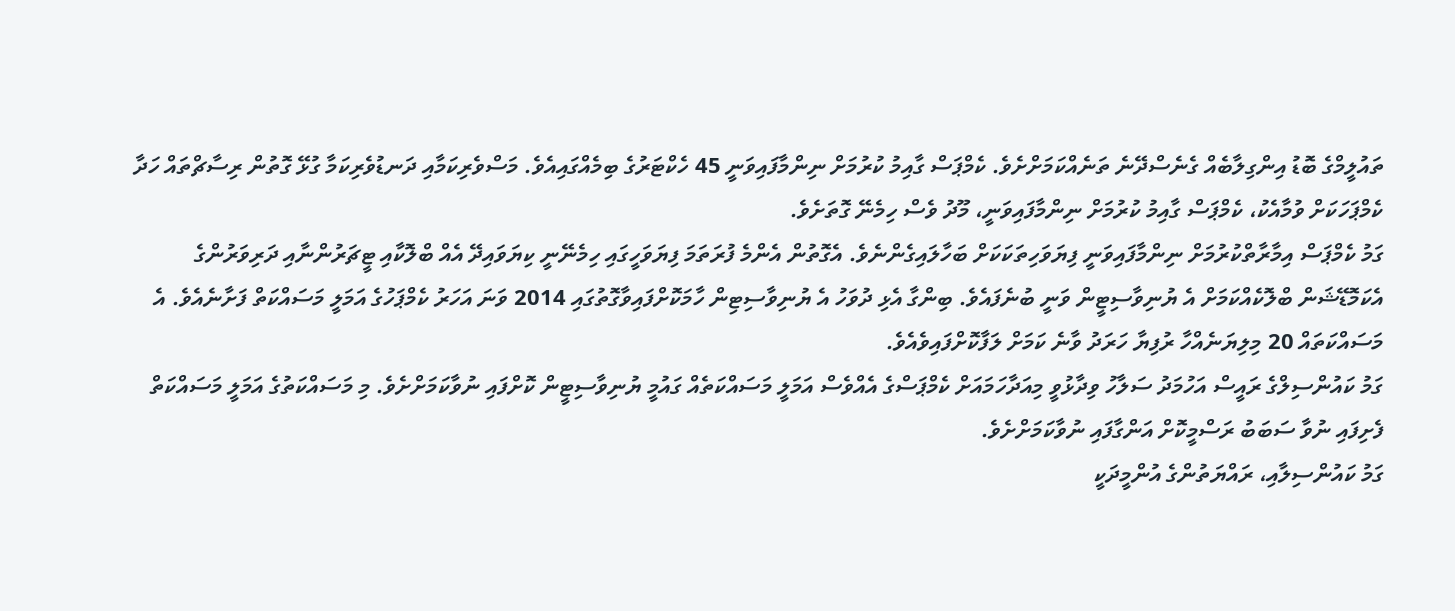ތައުލީމްގެ ބޮޑު އިންގިލާބެއް ގެނެސްދޭނެ ތަނެއްކަމަށްށެވެ. ކެމްޕަސް ގާއިމު ކުރުމަށް ނިންމާފައިވަނީ 45 ހެކްޓަރުގެ ބިމެއްގައިއެވެ. މަސްވެރިކަމާއި ދަނޑުވެރިކަމާ ގުޅޭ ގޮތުން ރިސާޗްތައް ހަދާ ކެމްޕަހަކަށް ވުމާއެކު، ކެމްޕަސް ގާއިމު ކުރުމަށް ނިންމާފައިވަނީ، މޫދު ވެސް ހިމެނޭ ގޮތަށެވެ.
ގަމު ކެމްޕަސް އިމާރާތްކުރުމަށް ނިންމާފައިވަނީ ފިޔަވަހިތަކަކަށް ބަހާލައިގެންނެވެ. އެގޮތުން އެންމެ ފުރަތަމަ ފިޔަވަހީގައި ހިމެނޭނީ ކިޔަވައިދޭ އެއް ބްލޮކާއި ޓީޗަރުންނާއި ދަރިވަރުންގެ އެކަމޮޑޭޝަން ބްލޮކެއްކަމަށް އެ ޔުނިވާސިޓީން ވަނީ ބުނެފައެވެ. ބިންގާ އެޅި ދުވަހު އެ ޔުނިވާސިޓިން ހާމަކޮށްފައިވާގޮތުގައި 2014 ވަނަ އަހަރު ކެމްޕަހުގެ އަމަލީ މަސައްކަތް ފަށާނެއެވެ. އެ މަސައްކަތައް 20 މިލިޔަނެއްހާ ރުފިޔާ ހަރަދު ވާނެ ކަމަށް ލަފާކޮށްފައިވެއެވެ.
ގަމު ކައުންސިލްގެ ރައީސް އަހުމަދު ސަލާހު ވިދާޅުވީ މިއަދާހަމައަށް ކެމްޕަސްގެ އެއްވެސް އަމަލީ މަސައްކަތެއް ގައުމީ ޔުނިވާސިޓީން ކޮށްފައި ނުވާކަމަށްށެވެ. މި މަސައްކަތުގެ އަމަލީ މަސައްކަތް ފެށިފައި ނުވާ ސަބަބު ރަސްމީކޮށް އަންގާފައި ނުވާކަމަށްށެވެ.
ގަމު ކައުންސިލާއި، ރައްޔަތުންގެ އުންމީދަކީ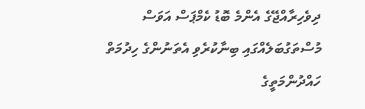ދިވެހިރާއްޖޭގެ އެންމެ ބޮޑު ކެމްޕަސް އަވަސް މުސްތަގުބަލެއްގައި ބިނާކުރެވި އެތަނުންގެ ހިދުމަތް ހައްދުންމަތީގެ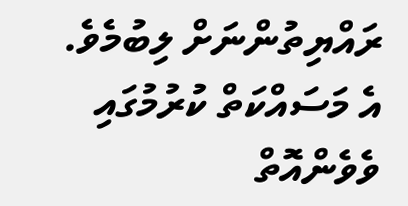ރައްޔިތުންނަށް ލިބުމެވެ. އެ މަސައްކަތް ކުރުމުގައި ވެވެންއޮތް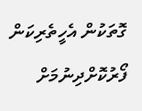ގޮތަކުން އެހީތެރިކަން ފޯރުކޮށްދިނުމަށް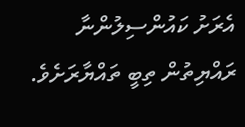އެރަށު ކައުންސިލުންނާ ރައްޔިތުން ތިބީ ތައްޔާރަށެވެ.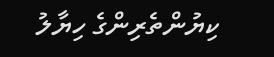ކިޔުންތެރިންގެ ހިޔާލު